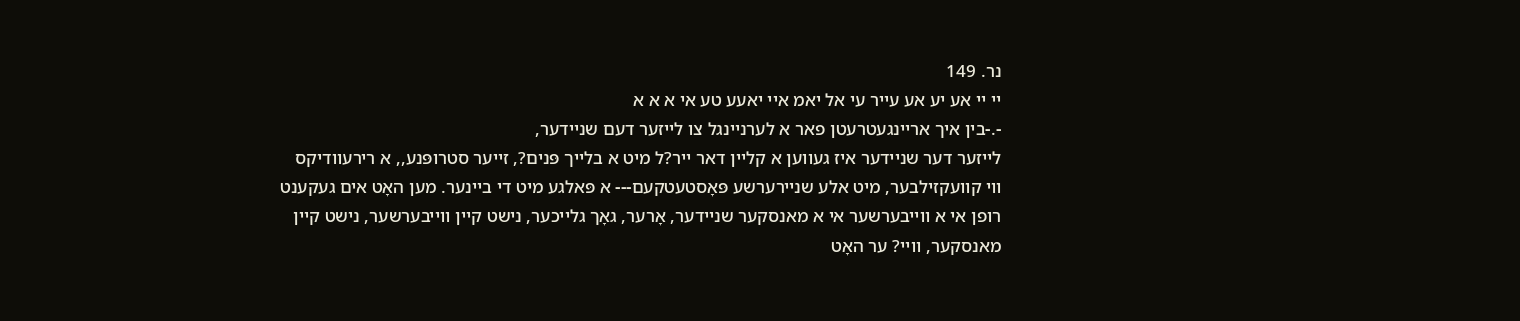נר. 149
יי יי אע יע אע עייר עי אל יאמ איי יאעע טע אי א א א
-.-בין איך אריינגעטרעטן פאר א לערניינגל צו לייזער דעם שניידער,
לייזער דער שניידער איז געווען א קליין דאר ייר?ל מיט א בלייך פּנים?, זייער סטרופּנע,, א רירעוודיקס ווי קוועקזילבער, מיט אלע שניירערשע פּאָסטעטקעם--- א פּאלגע מיט די ביינער. מען האָט אים געקענט רופן אי א ווייבערשער אי א מאנסקער שניידער, אָרער, גאָך גלייכער, נישט קיין ווייבערשער, נישט קיין מאנסקער, וויי? ער האָט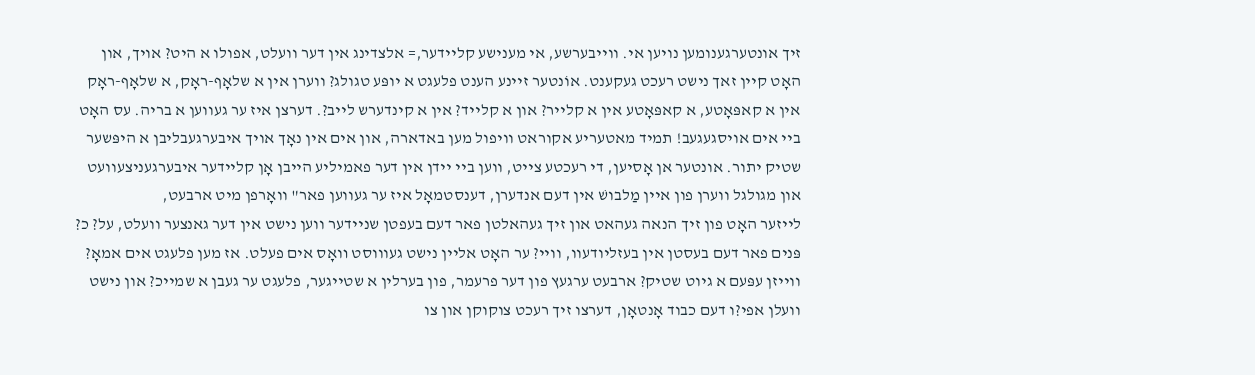זיך אונטערגענומען נויען אי. ווייבערשע, אי מענישע קליידער,= אלצדינג אין דער וועלט, אפולו א היט? אויך, און האָט קיין זאך נישט רעכט געקענט. אוֹנטער זיינע הענט פלעגט א יופּע טגולג? ווערן אין א שלאָף-ראָק, א שלאָף-ראָק אין א קאפּאָטע, א קאפּאָטע אין א קלייר? און א קלייד? אין א קינדערש לייב?. דערצן איז ער געווען א בריה. עס האָט ביי אים אויסגעגעב! תמיד מאטעריע אקוראט וויפול מען באדארה, און אים אין נאָך אויך איבערגעבליבן א היפּשער שטיק יתור. אונטער אן אָסיען, די רעכטע צייט, ווען ביי יידן אין דער פאמיליע הייבן אָן קליידער איבערגעניצעוועט און מגולגל ווערן פון איין מַלבושׁ אין דעם אנדערן, דענסטמאָל איז ער געווען פאר" וואָרפן מיט ארבעט,
לייזער האָט פון זיך הנאה געהאט און זיך געהאלטן פאר דעם בעפטן שניידער ווען נישט אין דער גאנצער וועלט, על? כ? פּנים פאר דעם בעסטן אין בעזליודעוו, וויי? ער האָט אליין נישט געוווסט װאָס אים פעלט. אז מען פלעגט אים אמאָ? ווייזן עפּעם א גיוט שטיק? ארבעט ערגעץ פון דער פרעמר, פון בערלין א שטייגער, פלעגט ער געבן א שמייכ? און נישט וועלן אפי?ו דעם כבוד אָנטאָן, דערצו זיך רעכט צוקוקן און צו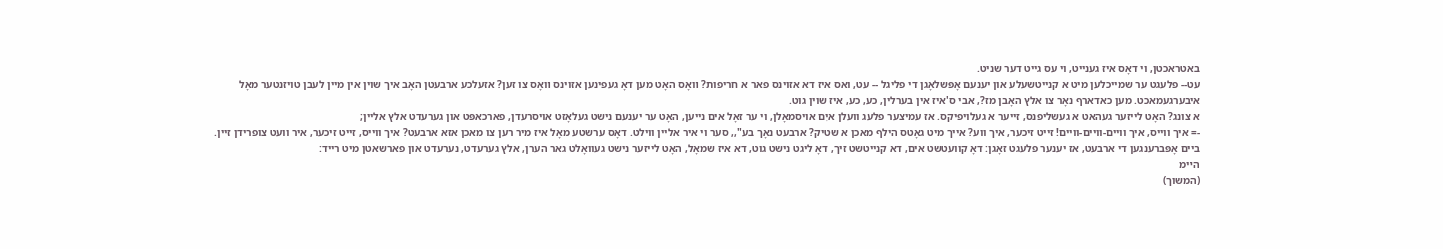באטראכטן, וי דאָס איז גענייט, וי עס גייט דער שניט.
עט-- פלעגט ער שמייכלען מיט א קנייטשעלע און יענעם אָפּשלאָגן די פליגל -- עט, ואס איז דא אזוינס פאר א חריפות? װאָס האָט מען דאָ געפינען אזוינס װאָס צו זען? אזעלכע ארבעטן האָב איך שוין אין מיין לעבן טויזנטער מאָל איבערגעמאכט. מען כאדארף נאָר צו אלץ האָבן מז?, אבי ס'איז אין בערלין, כע, כע, איז שוין גוט.
א צונג? האָט לייזער געהאט א געשליפנס, זייער א געלויפיקס. אז עמיצער פלעג וועלן איִם אויסמאָלן, וי ער זאָל אים נייען, האָט ער יענעם נישט געלאָזט אויסרעדן, פארכאפּט און גערעדט אלץ אליין;
-= איך ווייס, איך וויים-וויים-וויים! זייט זיכער, איך ווע? אייך מיט גאָטס הילף מאכן א שטיק? ארבעט נאָך בע",, סער וי איר אליין ווילט. דאָס ערשטע מאָל איז מיר רען צו מאכן אזא ארבעט? איך ווייס, זייט זיכער, איר וועט צופרידן זיין.
ביים אָפּברענגען די ארבעט, אז יענער פלעגט זאָגן: דאָ קוועטשט אים, דא קנייטשט זיך, דאָ ליגט נישט גוט, דא איז שמאָל, האָט לייזער נישט געוואָלט גאר הערן, אלץ גערעדט, נערעדט און פארשאטן מיט רייד:
הײמ
(המשוך)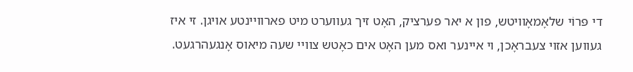די פּרוֹי שלאָמאָוויטש, פון א יאר פערציק, האָט זיך געווערט מיט פארוויינטע אויגן. זי איז געווען אזוי צעבראָכן, וי איינער ואס מען האָט אים כאָטש צוויי שעה מיאוס אָנגעהרגעט.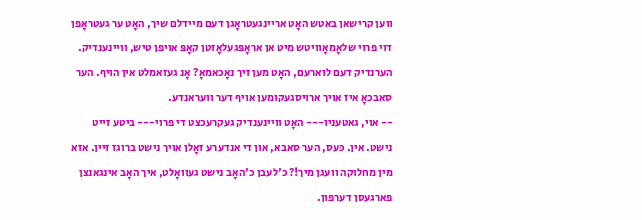ווען קרישאן באטש האָט אריינגעטראָגן דעם מיידלם שיך, האָט ער געטראָפן דוי פרוי שלאָמאָוויטש מיט אן אראָפּגעלאָזטן קאָפּ אויפן טיש, וויינענדיק. הערנדיק דעם לוארעם, האָט מען זיך נאָכאמאָ? אָנ געזאמלט אין הויף. הער סאבכאָ איז אויך ארויסגעקומען אויף דער וועראנדע.
-- אוי, גאטעניו--- האָט וויינענדיק געקרעכצט די פרוי--- ביטע זייט נישט. אין. כּעס, הער סאבא, און די אנדערע זאָלן אויך נישט ברוגז זיין. אזא מין מחלוקה וועגן מיך!? כ'לעבן כ'האָב נישט געוואָלט, איך האָב אינגאנצן פארגעסן דערפון.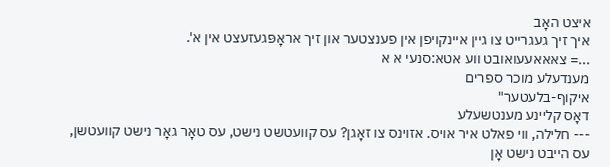איצט האָב
איך זיך געגרייט צו גיין איינקויפן אין פענצטער און זיך אראָפּגעזעצט אין א'.
...= צאאאעעואובט ווע אטא:סנעי א א
מענדעלע מוכר ספרים
איקוף-בלעטער"
דאָס קליינע מענטשעלע
--- חלילה, ווי פאלט איר אויס. אזוינס צו זאָגן? עס קוועטשט נישט, עס טאָר גאָר נישט קוועטשן, עס הייבט נישט אָן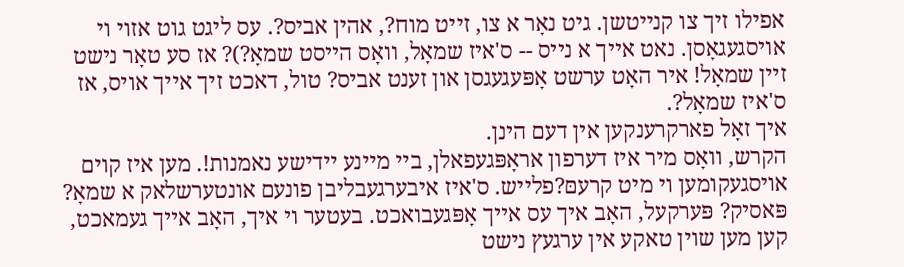אפילו זיך צו קנייטשן. גיט נאָר א צו, זייט מוח?, אהין אביס?. עס ליגט גוט אזוי וי אױסגעגאָסן. נאט אייך א נייס -- ס'איז שמאָל, װאָס הייסט שמאָ?)? אז סע טאָר נישט זיין שמאָל! איר האָט ערשט אָפּעגעגסן און זענט אביס? טול, דאכט זיך אייך אויס, אז ס'איז שמאָל?.
איך זאָל פארקרענקען אין דעם הינן.
הקרש, וואָס מיר איז דערפון אראָפּגעפאלן, ביי מיינע יידישע נאמנות!. מען איז קוים אויסגעקומען וי מיט קרעםּ?פלייש. ס'איז איבערגעבליבן פונעם אונטערשלאק א שמאָ? פּאסיק? פּערקעל, האָב איך עס אייך אָפּגעבואכט. בעטער וי איך, האָב אייך געמאכט, קען מען שוין טאקע אין ערגעץ נישט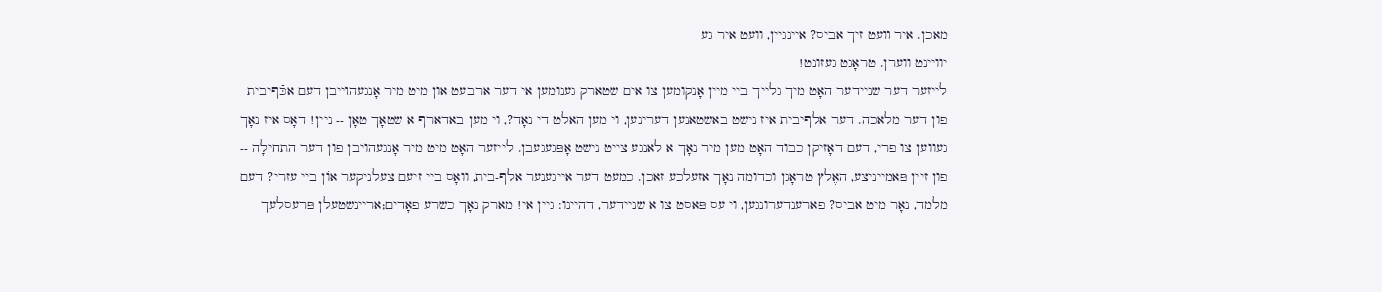מאכן. איר װעט זיך אביס? איינגיין, וועט איר גע
יוויינט ווערן. טראָגט געזונט!
לייזער דער שניידער האָט מיך גלייך ביי מיין אָנקומען צו אים שטארק גענומען אי דער ארבעט און מיט מיר אָנגעהױיבן דעם אכּֿףיבית פון דער מלאכה. דער אלףיבית איז נישט באשטאנען דערינען, וי מען האלט די נאָד?, וי מען באדארף א שטאָך טאָן -- ניין! דאָס איז נאָך געווען צו פרי, דעם דאָזיקן כבוד האָט מען מיר נאָך א לאנגע צייט נישט אָפּגעגעבן. לייזער האָט מיט מיר אָנגעהויבן פון דער התחילָה -- פון זיין פּאמייניצע, האֶלץ טראָגן וכדומה נאָך אזעלכע זאכן. כמעט דער אייגענער אלף-בית, וואָס ביי זיעם צעלניקער אוֹן ביי עזרי? דעם מלמד, נאָר מיט אביס? פארענדערונגען, וי עס פּאסט צו א שניידער, דהיינו: גיין אי! מארק נאָך כשרע פאָדים;אריינשטעלן פּרעסלעך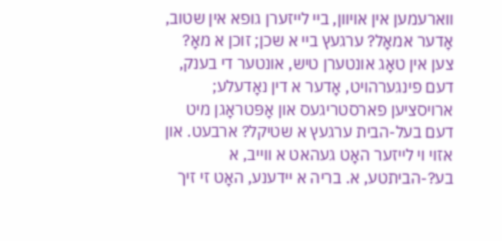ווארעמען אין אויוון, ביי לייזערן גופא אין שטוב, אָדער אמאָל? ערגעץ ביי א שכן; זוכן א מאָ? צען אין טאָג אונטערן טיש, אונטער די בענק, דעם פינגערהויט, אָדער א דין נאָדעלע; ארויסציען פארסטריגעס און אָפּטראָגן מיט דעם בעל-הבית ערגעץ א שטיקל? ארבעט. און אזוי וי לייזער האָט געהאט א ווייב, א בע?-הביתטע, א. בריה א יידענע, האָט זי זיך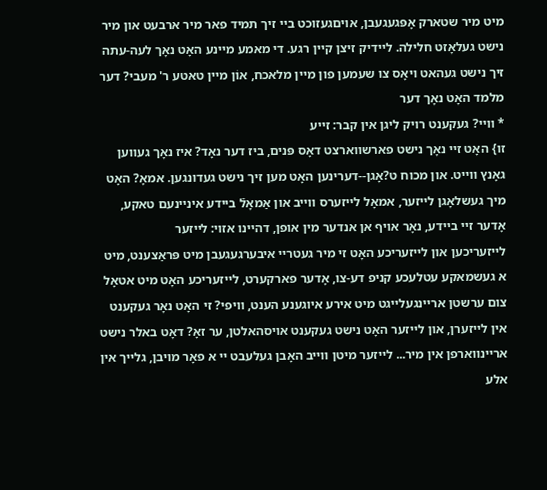מיט מיר שטארק אָפּגעגעבן, אויםגעזוכט ביי זיך תמיד פאר מיר ארבעט און מיר נישט געלאָזט חלילה. ליידיק זיצן קיין רגע. די מאמע מיינע האָט נאָך לעה-עתה זיך נישט געהאט ויאָס צו שעמען פון מיין מלאכח, אוֹן מיין טאטע ר' מעבי? דער מלמד האָט נאָך דער
* וויי? געקענט רויק ליגן אין קבר: זייע
זו} האָט זיי נאָך נישט פארשווארצט דאָס פּנים, ביז דער נאָד? איז נאָך געווען גאָנץ ווייט. און מכוח ט?אָגן--דערינען האָט מען זיך נישט געדונגען. אמאָ? האָט מיך געשלאָגן לייזער, אמאָל לייזערס ווייב און אַמאָלֿ ביידע איניינעם טאקע, אָדער זיי ביידע, נאָר אויף אן אנדער מין אופן, דהיינו אזוי: לייזער
לייזעריכען און לייזעריכע האָט זי מיר געטריי איבערגעגעבן מיט פּראַצענט, מיט א געשמאקע עטלעכע קניפ דע-צו, אָדער פארקערט, לייזעריכע האָט מיט אטאָל צום ערשטן אריינגעלייגט מיט אירע איוגענע הענט, וויפי? זי האָט נאָר געקענט אין לייזערן, און לייזער האָט נישט געקענט אויסהאלטן, ער זאָ? דאָט באלר נישט אריינווארפן אין מיר... לייזער מיטן ווייב האָבן געלעבט יי א פאָר מויבן, גלייך אין אלע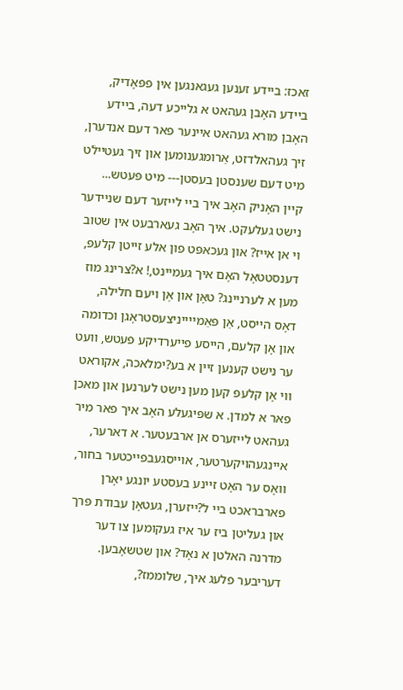זאכז: ביידע זענען געגאנגען אין פפּאָדיק, ביידע האָבן געהאט א גלייכע דעה, ביידע האָבן מורא געהאט איינער פאר דעם אנדערן, זיך געהאלדזט, אַרומגענומען און זיך געטיילֿט מיט דעם שענסטן בעסטן--- מיט פּעטש...
קיין האָניק האָב איך ביי לייזער דעם שניידער נישט געלעקט. איך האָב געארבעט אין שטוב וי אן אייז? און געכאפּט פון אלע זייטן קלעפּ, דענסטטאָל האָם איך געמיינט,! א?צרינג מוז מען א לערניינג? טאָן און אֶן ויעם חלילה, דאָס הייסט, אַן פּאַמײייניצעסטראָגן וכדומה און אָן קלעםּ, הייסע פייערדיקע פּעטש, וועט ער נישט קענען זיין א בע?ימלאכה, אקוראט ווי אָן קלעפּ קען מען נישט לערנען און מאכן פאר א למדן. א שפּיגעלע האָב איך פאר מיר געהאט לייזערס אן ארבעטער. א דארער, איינגעהויקערטער, אױיסגעבפייכטער בחור, וואָס ער האָט זיינע בעסטע יונגע יאָרן פארבראכט ביי ל?ייזערן, געטאָן עבודת פּרך און געליטן ביז ער איז געקומען צו דער מדרנה האלטן א נאָד? און שטשאָבען. דעריבער פלעג איך, שלוממז?,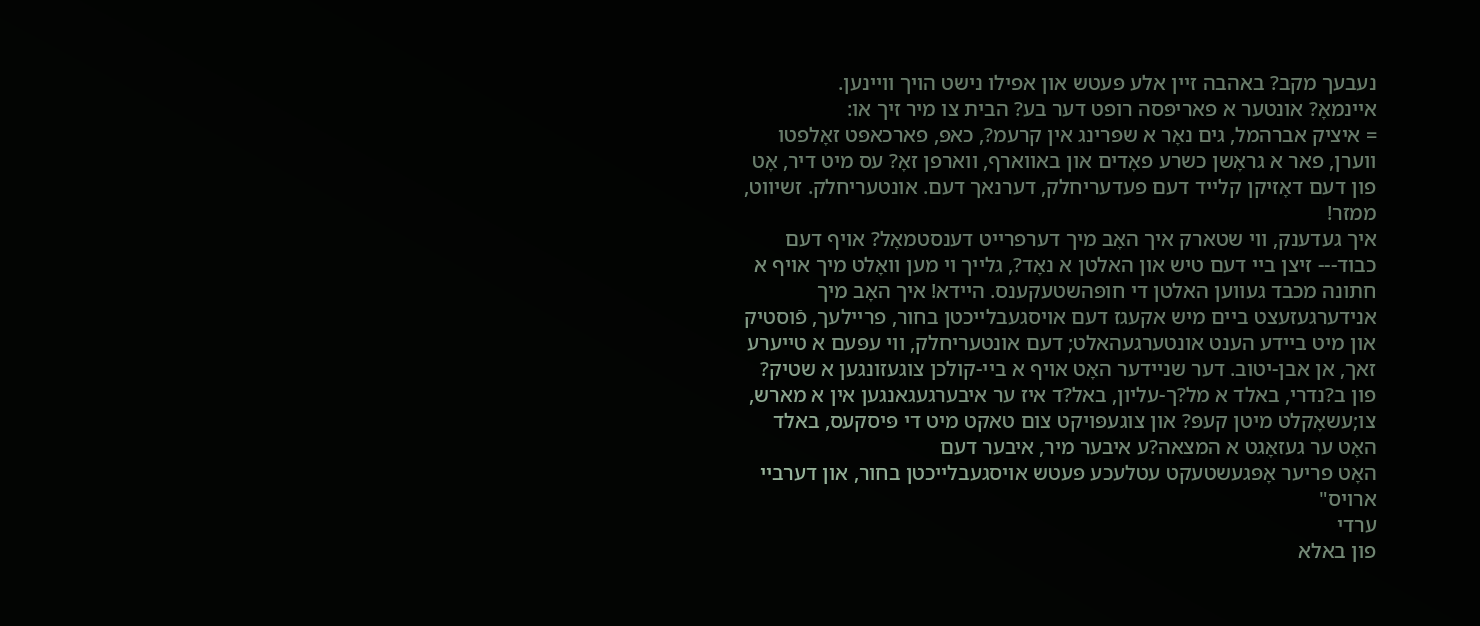נעבעך מקב? באהבה זיין אלע פּעטש און אפילו נישט הויך וויינען.
איינמאָ? אונטער א פאריפּסה רופט דער בע? הבית צו מיר זיך או:
= איציק אברהמל, גים נאָר א שפּרינג אין קרעמ?, כאפּ, פארכאפּט זאָלפטו ווערן, פאר א גראָשן כשרע פאָדים און באווארף, ווארפן זאָ? עס מיט דיר, אָט פון דעם דאָזיקן קלייד דעם פעדעריחלק, דערנאך דעם. אונטעריחלק. זשיווט, ממזר!
איך געדענק, ווי שטארק איך האָב מיך דערפרייט דענסטמאָל? אויף דעם כבוד--- זיצן ביי דעם טיש און האלטן א נאָד?, גלייך וי מען וואָלט מיך אויף א חתונה מכבד געווען האלטן די חופּהשטעקענס. היידא! איך האָב מיך אנידערגעזעצט ביים מיש אקעגז דעם אויסגעבלייכטן בחור, פריילעך, פֿוסטיק און מיט ביידע הענט אונטערגעהאלט; דעם אונטעריחלק, ווי עפּעם א טייערע זאך, אן אבן-יטוב. דער שניידער האָט אויף א ביי-קולכן צוגעזונגען א שטיק? פון ב?נדרי, באלד א מל?ך-עליון, באל?ד איז ער איבערגעגאנגען אין א מארש, צו;עשאָקלט מיטן קעפּ? און צוגעפּויקט צום טאקט מיט די פּיסקעס, באלד האָט ער געזאָגט א המצאה?ע איבער מיר, איבער דעם
האָט פריער אָפּגעשטעקט עטלעכע פּעטש אויסגעבלייכטן בחור, און דערביי ארויס"
ערדי
פון באלא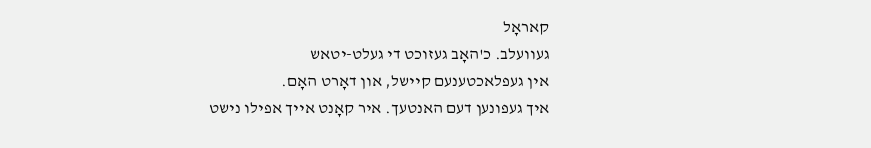קאראָל
געוועלב. כ'האָב געזוכט די געלט-יטאש
אין געפלאכטענעם קיישל, און דאָרט האָם.
איך געפונען דעם האנטעך. איר קאָנט אייך אפילו נישט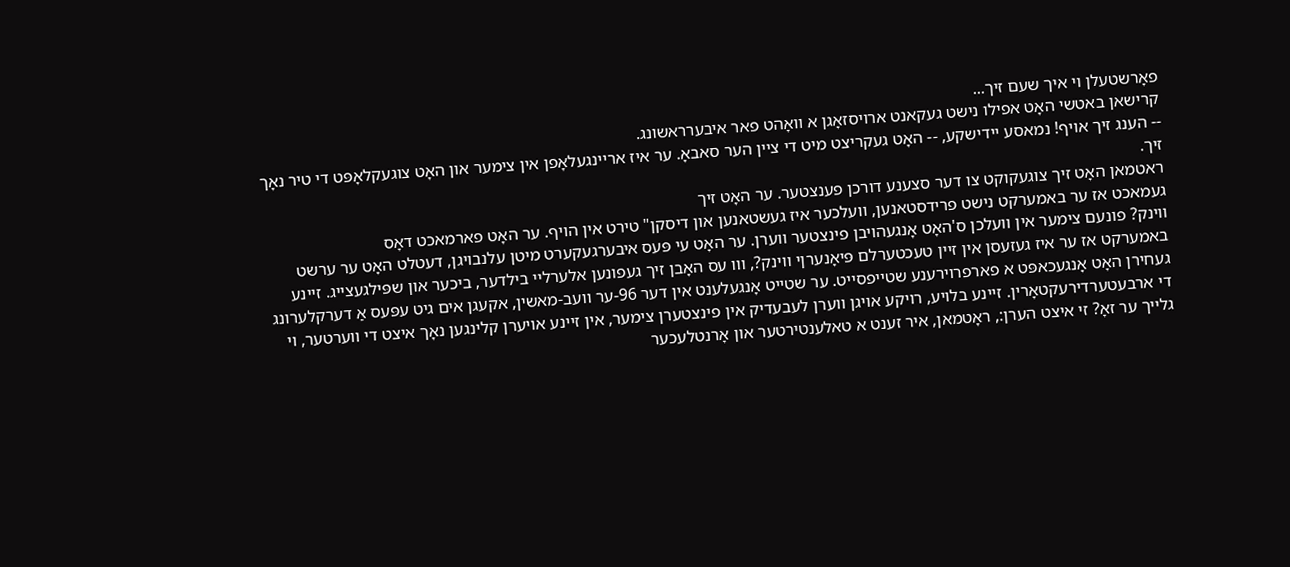פאָרשטעלן וי איך שעם זיך...
קרישאן באטשי האָט אפילו נישט געקאנט ארויסזאָגן א װאָהט פאר איבערראשונג.
-- הענג זיך אויף! נמאסע יידישקע, -- האָט געקריצט מיט די ציין הער סאבאָ. ער איז אריינגעלאָפן אין צימער און האָט צוגעקלאָפּט די טיר נאָך זיך.
ראטמאן האָט זיך צוגעקוקט צו דער סצענע דורכן פענצטער. ער האָט זיך
געמאכט אז ער באמערקט נישט פרידסטאנען, וועלכער איז געשטאנען און דיסקן" טירט אין הויף. ער האָט פארמאכט דאָס
ווינק? פונעם צימער אין וועלכן ס'האָט אָנגעהויבן פינצטער ווערן. ער האָט עי פּעס איבערגעקערט מיטן עלנבויגן, דעטלט האָט ער ערשט באמערקט אז ער איז געזעסן אין זיין טעכטערלם פּיאָנערןי ווינק?, ווו עס האָבן זיך געפונען אלערליי בילדער, ביכער און שפּילגעצייג. זיינע געחירן האָט אָנגעכאפּט א פארפרוירענע שטייפסייט. ער שטייט אָנגעלענט אין דער 96-ער וועב-מאשין, אקעגן אים גיט עפּעס אַ דערקלערונג די ארבעטערדירעקטאָרין. זיינע בלויע, רויקע אויגן ווערן לעבעדיק אין פינצטערן צימער, אין זיינע אויערן קלינגען נאָך איצט די ווערטער, וי גלייך ער זאָ? זי איצט הערן:, ראָטמאן, איר זענט א טאלענטירטער און אָרנטלעכער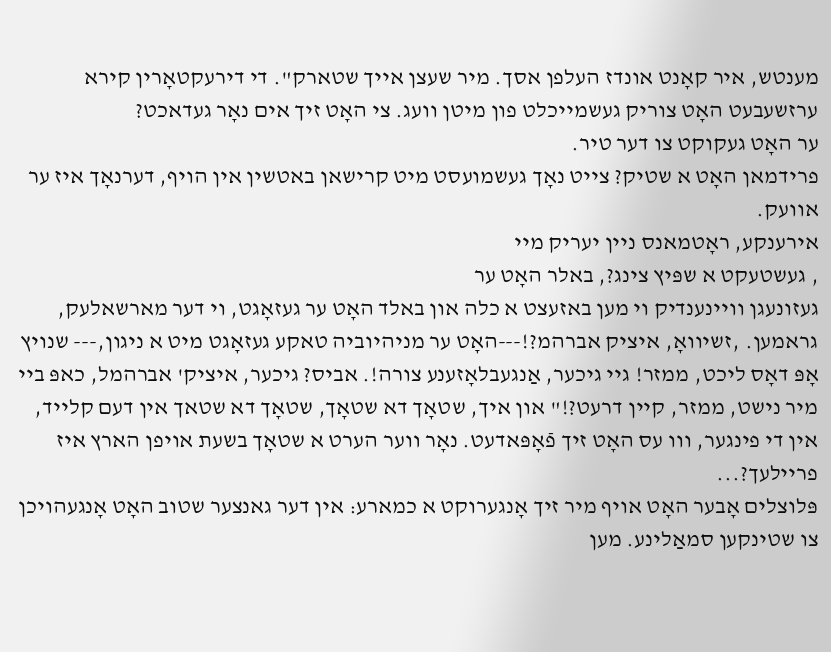מענטש, איר קאָנט אונדז העלפן אסך. מיר שעצן אייך שטארק". די דירעקטאָרין קירא ערזשעבעט האָט צוריק געשמייכלט פון מיטן וועג. צי האָט זיך אים נאָר געדאכט?
ער האָט געקוקט צו דער טיר.
פרידמאן האָט א שטיק? צייט נאָך געשמועסט מיט קרישאן באטשין אין הויף, דערנאָך איז ער אוועק.
אירענקע, ראָטמאנס ניין יעריק מיי
, געשטעקט א שפּיץ צינג?, באלר האָט ער
געזונעגן וויינענדיק וי מען באזעצט א כלה און באלד האָט ער געזאָגט, וי דער מארשאלעק, גראמען. ,זשיוואָ, איציק אברהמ?!---האָט ער מניהיוביה טאקע געזאָגט מיט א ניגון,--- שנויץ אָפּ דאָס ליכט, ממזר! גיי גיכער, אַנגעבלאָזענע צורה!. אביס? גיכער, איציק' אברהמל, כאפּ ביי מיר נישט, ממזר, קיין דרעט?!" און איך, שטאָך דא שטאָך, שטאָך דא שטאך אין דעם קלייד, אין די פינגער, ווו עס האָט זיך פֿאָפּאדעט. נאָר װער הערט א שטאָך בשעת אויפן הארץ איז פריילעך?...
פּלוצלים אָבער האָט אויף מיר זיך אָנגערוקט א כמארע: אין דער גאנצער שטוב האָט אָנגעהויכן צו שטינקען סמאַלינע. מען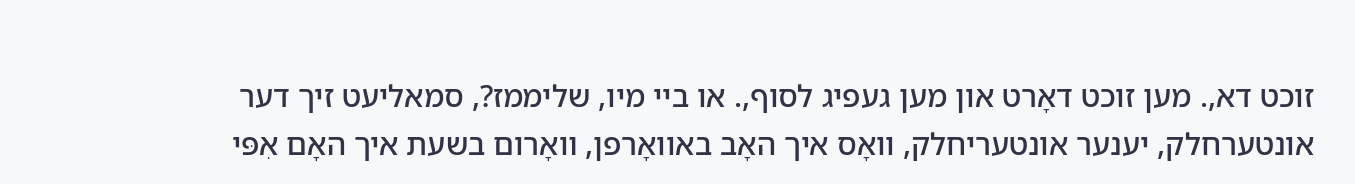זוכט דא,. מען זוכט דאָרט און מען געפיג לסוף,. או ביי מיו, שליממז?, סמאליעט זיך דער אונטערחלק, יענער אונטעריחלק, וואָס איך האָב באוואָרפן, װאָרום בשעת איך האָם אִפּי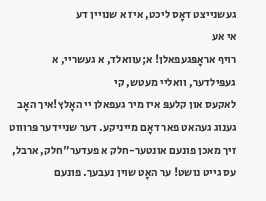געשנייצט דאָס ליכט, איז א שנויין דע
אי אע
רויף אראָפּגעפאלן! א;עוואלד, א געשריי, א געפּילדער, וואליי מעטש, קי
לאקעס און קלעפּ איז מיר געפאלן יי האָלץ!איך האָב גענוג געהאט פאר דאָם מייניקע. דער שניידער פּרוווט זיך מאכן פונעם אונטער-חלק א פעדער"חלק, ארבל, עס גייט נושט! ער האָט שוין נעבעך. פונעם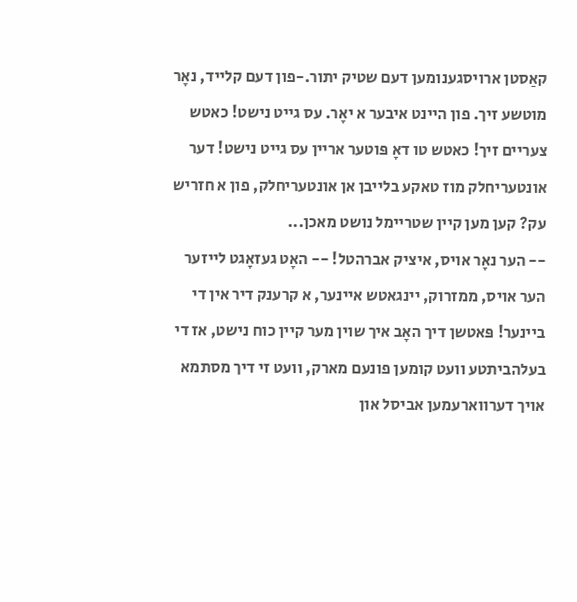קאַסטן ארויסגענומען דעם שטיק יתור.-פון דעם קלייד, נאָר מוטשע זיך. פון היינט איבער א יאָר. עס גייט נישט! כאטש צעריים זיך! כאטש טו דאָ פּוטער אריין עס גייט נישט! דער אונטעריחלק מוז טאקע בלייבן אן אונטעריחלק, פון א חזריש עק? קען מען קיין שטריימל נושט מאכן...
-- הער נאָר אויס, איציק אברהטל! -- האָט געזאָגט לייזער הער אויס, ממזרוק, יינגאטש איינער, א קרענק דיר אין די ביינער! פּאטשן דיך האָב איך שוין מער קיין כוח נישט, אז די בעלהביתטע וועט קומען פונעם מארק, וועט זי דיך מסתמא אויך דערווארעמען אביסל און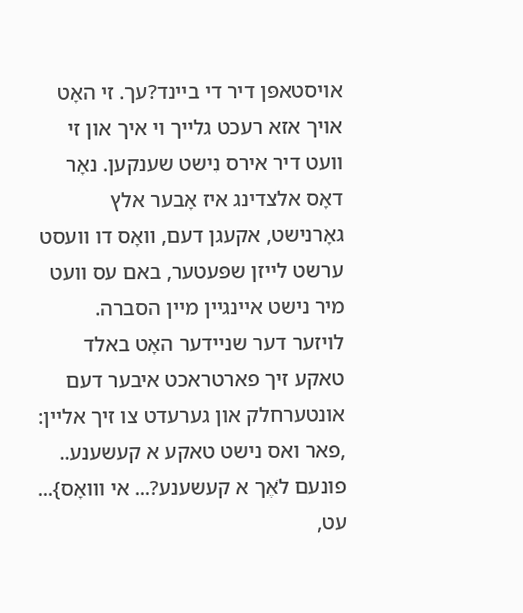אויסטאפּן דיר די ביינד?עך. זי האָט אויך אזא רעכט גלייך וי איך און זי וועט דיר אירס נִישט שענקען. נאָר דאָס אלצדינג איז אָבער אלץ גאָרנישט, אקעגן דעם, װאָס דו וועסט ערשט לייזן שפּעטער, באם עס וועט מיר נישט איינגיין מיין הסברה.
לויזער דער שניידער האָט באלד טאקע זיך פארטראכט איבער דעם אונטערחלק און גערעדט צו זיך אליין: ,פאר ואס נישט טאקע א קעשענע.. פונעם לֹאֶך א קעשענע?... אי וװאָס}... עט,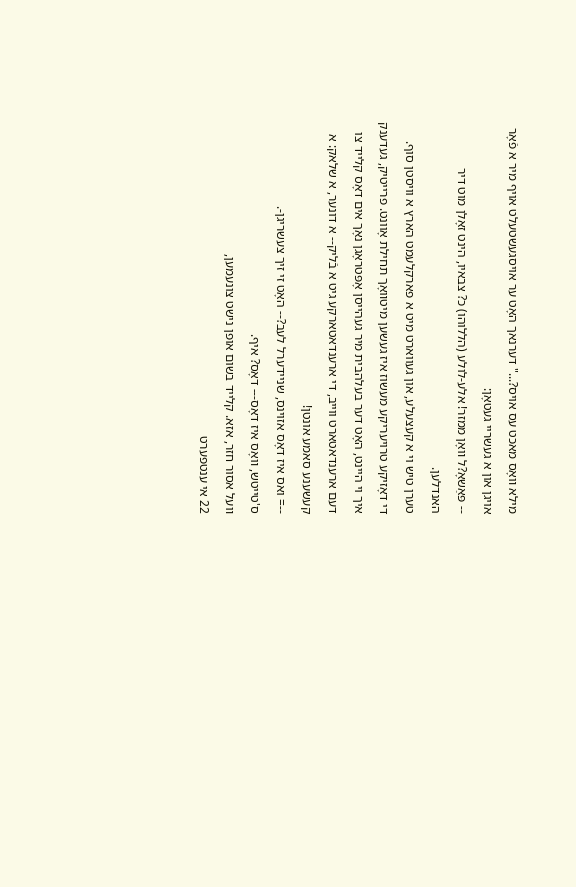מילא װאָס מאכט עס אויס?..." דערנאך האָט ער אויסגעשטעלט אויף מיר א פֿאָר אויגן און א געשריי געטאָן:
-- פּאַשאָ?ל װאָן ממזר! אלע-לולע (הללוהו) כ? צבאיו, הינט זאָלן מוט דיר האנדלען.
טערן טיש וי א קעצעלע, און געווארט מיט א פארקלעמט הארץ א וויסטן סוף.
די דאָזיקע טרויעריקע מעשוז איז געשען מיטװאָך תחילת אָוונט. פרייטיק, געדענק איך וי היינט, האָט דער בעלהבית מיר געהייסן אָפּטראָגן נאָך אים דאָס קלייד צו דעם ארענדאטארט ווייב, די ארענדאטארקע גיט א בֿליק-- א דונער, א שלאק: א קעשענע סאמע אונטן!
--= ואס איז דאָס אזוינס, שניידערל לעב?-- האָט זי זיך צעשריגן-.
ס'טייטש, װאָס איז דאָס--- דאָס? איף.
װעל אסור חזר, אזא. קלייד בשום אופן נישט צונעמען,
22 אי ענטפערט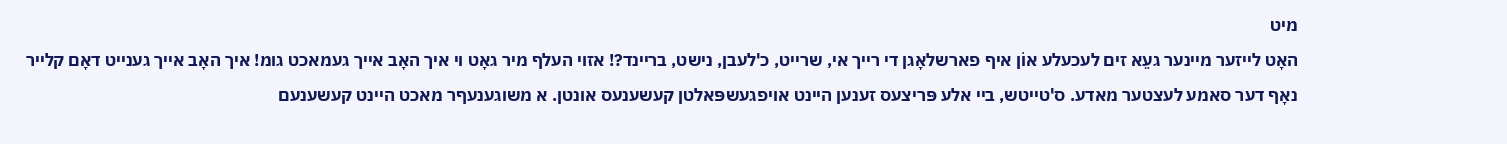מיט
האָט לייזער מיינער געֵא זים לעכעלע אוֹן איף פארשלאָגן די רייך אי, שרייט, כ'לעבן, נישט, בריינד?! אזוי העלף מיר גאָט וי איך האָב אייך געמאכט גומ! איך האָב אייך גענייט דאָם קלייר נאָף דער סאמע לעצטער מאדע. ס'טייטש, ביי אלע פּריצעס זענען היינט אויפגעשפּאלטן קעשענעס אונטן. א משוגענעףר מאכט היינט קעשענעם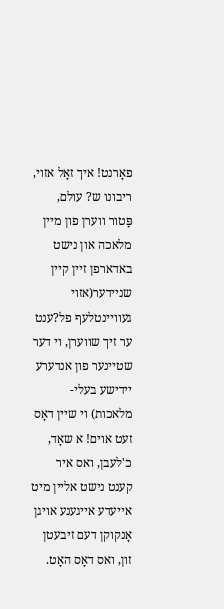פאָרנט! איך זאָל אזוי, ריבונו ש? עולם, פַּטור ווערן פון מיין מלאכה און נישט באדארפן זיין קיין שניידער(אזוי געוויינטלעף פל?ענט ער זיך שווערן, וי דער שטיינער פון אנדערע יידישע בעלי-מלאכות) וי שיין דאָס זעט אוים! א שאָד, כ'לעבן, ואס איר קענט נישט אליין מיט אייעדע אייגענע אויגן אָנקוקן דעם זיבעטן זון, ואס דאָס האָט.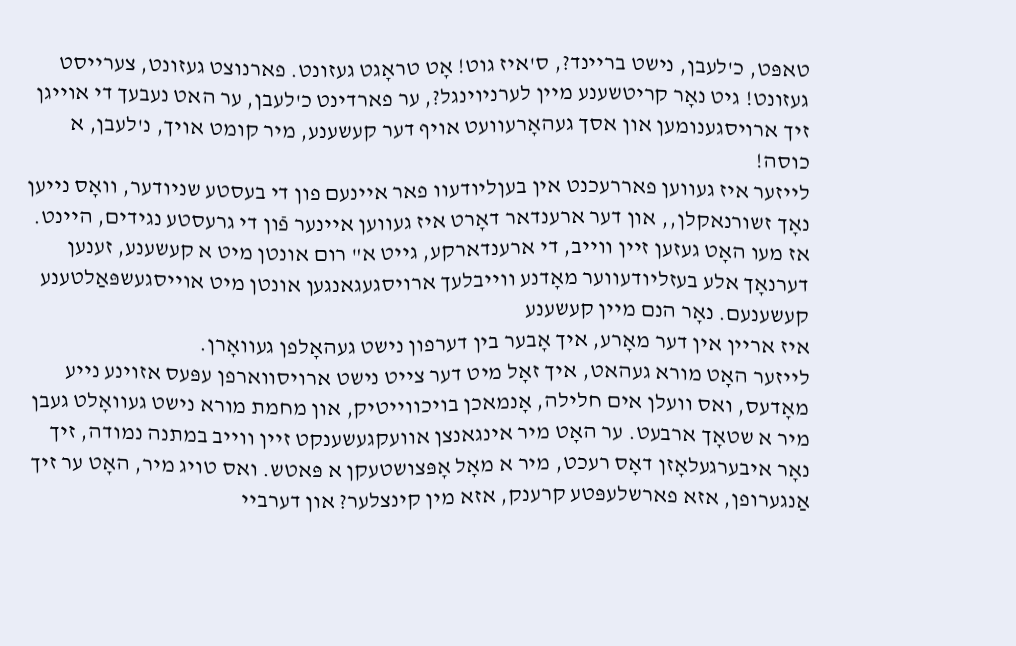טאפּט, כ'לעבן, נישט בריינד?, ס'איז גוט! אָט טראָגט געזונט. פארנוצט געזונט, צערייסט געזונט! גיט נאָר קריטשענע מיין לערניוינגל?, ער פארדינט כ'לעבן, ער האט נעבעך די אױיגן זיך ארויסגענומען און אסך געהאָרעוועט אויף דער קעשענע, מיר קומט אויך, נ'לעבן, א כוסה!
לייזער איז געווען פאררעכנט אין בעןליודעוו פאר איינעם פון די בעסטע שניודער, װאָס נייען נאָך זשורנאקלן,, און דער ארענדאר דאָרט איז געווען איינער פֿון די גרעסטע נגידים, היינט. אז מעו האָט געזען זיין ווייב, די ארענדארקע, גייט א" רום אונטן מיט א קעשענע, זענען דערנאָך אלע בעזליודעווער מאָדנע ווייבלעך ארויסגעגאנגען אונטן מיט אױיסגעשפּאַלטענע קעשענעם. נאָר הנם מיין קעשענע
איז אריין אין דער מאָרע, איך אָבער בין דערפון נישט געהאָלפן געוואָרן.
לייזער האָט מורא געהאט, איך זאָל מיט דער צייט נישט ארויסווארפן עפּעס אזוינע נייע מאָדעס, ואס וועלן אים חלילה, אָנמאכן בויכווייטיק, און מחמת מורא נישט געוואָלט געבן מיר א שטאָך ארבעט. ער האָט מיר אינגאנצן אוועקגעשענקט זיין ווייב במתנה נמודה, זיך נאָר איבערגעלאָזן דאָס רעכט, מיר א מאָל אָפּצושטעקן א פּאטש. ואס טויג מיר, האָט ער זיך אַנגערופן, אזא פארשלעפּטע קרענק, אזא מין קינצלער? און דערביי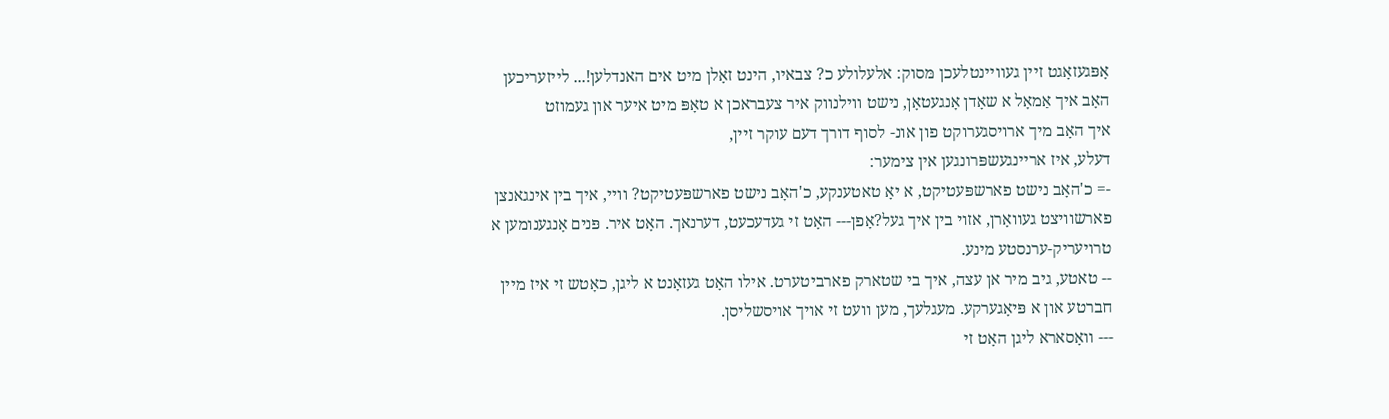אָפּגעזאָגט זיין געוויינטלעכן מּסוק: אלעלולע כ? צבאיו, הינט זאָלן מיט אים האנדלען!... לייזעריכען האָב איך אַמאָל א שאָדן אָנגעטאָן, נישט ווילנווק איר צעבראכן א טאָפּ מיט איער און געמוזט
איך האָב מיך ארויסגערוקט פון אונ- לסוף דורך דעם עוקר זיין,
דעלע, איז אריינגעשפּרונגען אין צימער:
-= כ'האָב נישט פארשפּעטיקט, א יאָ טאטענקע, כ'האָב נישט פארשפּעטיקט? וויי, איך בין אינגאנצן פארשוויצט געװאָרן, אזוי בין איך געל?אָפן--- האָט זי געדעכעט, דערנאך. האָט איר. פּנים אָנגענומען א טרויעריק-ערנסטע מינע.
-- טאטע, גיב מיר אן עצה, איך בי שטארק פארביטערט. אילו האָט געזאָנט א ליגן, כאָטש זי איז מיין חברטע און א פּיאָגערקע. מעגלעך, מען וועט זי אויך אויסשליסן.
--- וואָסארא ליגן האָט זי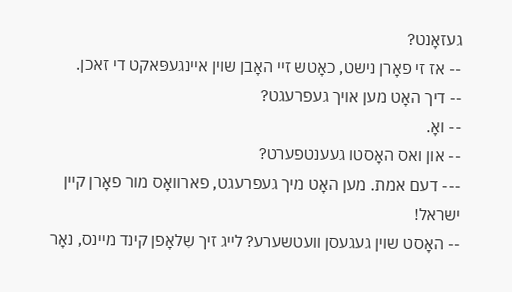געזאָנט?
-- אז זי פאָרן נישט, כאָטש זיי האָבן שוין איינגעפּאקט די זאכן.
-- דיך האָט מען אויך געפרעגט?
-- ואָ.
-- און ואס האָסטו געענטפערט?
--- דעם אמת. מען האָט מיך געפרעגט, פארוואָס מור פאָרן קיין ישראל!
-- האָסט שוין געגעסן וועטשערע? לייג זיך שִלאָפן קינד מיינס, נאָר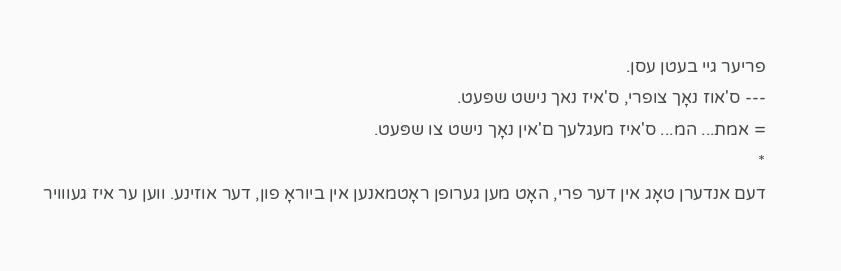פריער גיי בעטן עסן.
--- ס'אוז נאָך צופרי, ס'איז נאך נישט שפּעט.
= אמת... המ... ס'איז מעגלעך ם'אין נאָך נישט צו שפּעט.
*
דעם אנדערן טאָג אין דער פרי, האָט מען גערופן ראָטמאנען אין ביוראָ פון, דער אוזינע. ווען ער איז געווויר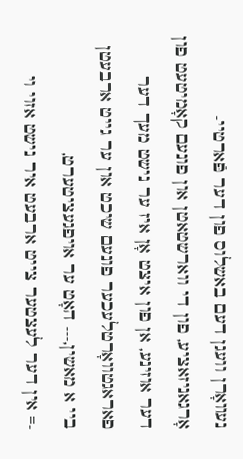נעװאָרן וועגן דעם באשלוס פון דער פּֿארטיי-אָרגאניזאציע, פון די ווארשטאטן און פונעם קאָמיטעט פון דער אוזינע, אן פון איצט אָן איז ער נישט מעך דער פאראגטוואָרטלעכער פונעם שיכט און ער גייט ארבעטן ביי א מאשין,--- האָט ער אויפגעציטערט,
-= אין דער לעצטער צייט ארבעט איר נישט אזוי וי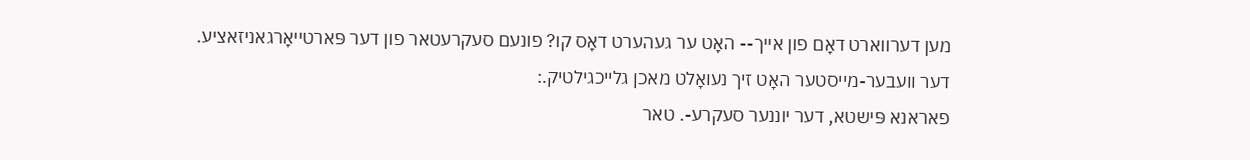מען דערווארט דאָם פון אייך-- האָט ער געהערט דאָס קו? פונעם סעקרעטאר פון דער פּארטייאָרגאניזאציע.
דער וועבער-מייסטער האָט זיך נעואָלט מאכן גלייכגילטיק.:
פאראנא פּישטא, דער יוננער סעקרע-. טאר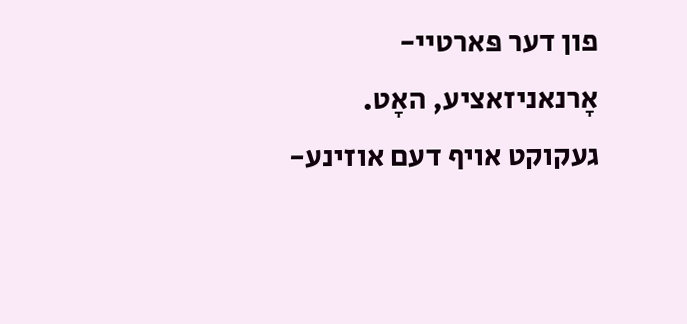פון דער פּארטיי-אָרנאניזאציע, האָט.
געקוקט אויף דעם אוזינע-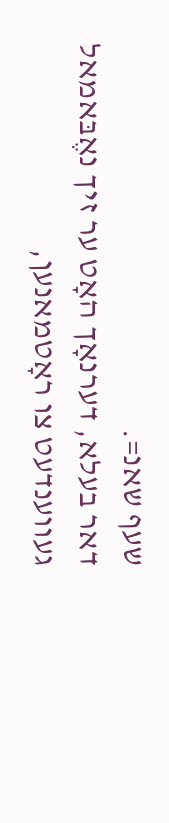שעף שאנ=.
דאר בעלא, דערנאָך האָט ער זיך נאֶבּאמאל געווענדעט צו ראָטמאנען,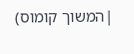|המשוך קומוס)